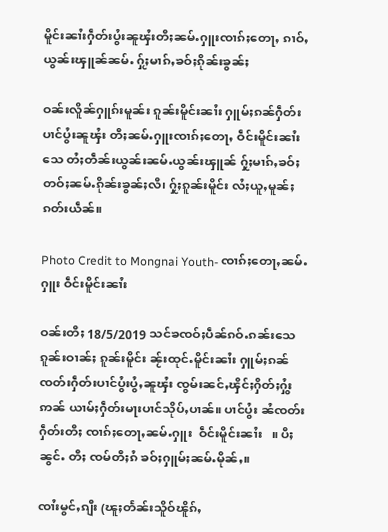မိူင်းၼၢႆးႁဵတ်းပွႆးၼူၾႆးတီႈၼမ်ႉႁူးၸၢၵ်ႈတေႃႇ ၵၢဝ်ႇယွၼ်းၾူၼ်ၼမ်ႉ ႁႂ်ႈမၢၵ်ႇၶဝ်ႈၵိုၼ်းၶွၼ်ႈ

ဝၼ်းလိူၼ်ႁူၵ်းမူၼ်း ၵူၼ်းမိူင်းၼၢႆး ႁူမ်ႈၵၼ်ႁဵတ်းပၢင်ပွႆးၼူၾႆး တီႈၼမ်ႉႁူးၸၢၵ်ႈတေႃႇ ဝဵင်းမိူင်းၼၢႆး သေ တႆႈတဵၼ်းယွၼ်းၼမ်ႉယွၼ်းၾူၼ် ႁႂ်ႈမၢၵ်ႇၶဝ်ႈတဝ်ႈၼမ်ႉၵိုၼ်းၶွၼ်ႈလီ၊ ႁႂ်ႈၵူၼ်းမိူင်း လႆႈယူႇမူၼ်ႈ ၵတ်းယဵၼ်။

Photo Credit to Mongnai Youth- ၸၢၵ်ႈတေႃႇၼမ်ႉႁူး ဝဵင်းမိူင်းၼၢႆး

ဝၼ်းတီႈ 18/5/2019 သင်ၶၸဝ်ႈပဵၼ်ၵဝ်ႉၵၼ်းသေ ၵူၼ်းဝၢၼ်ႈ ၵူၼ်းမိူင်း ၼႂ်းထုင်ႉမိူင်းၼၢႆး ႁူမ်ႈၵၼ် ၸတ်းႁဵတ်းပၢင်ပွႆးပွႆႇၼူၾႆး ၸွမ်းၼင်ႇၾိင်ႈႁိတ်ႈႁွႆး ဢၼ် ယၢမ်ႈႁဵတ်းမႃးပၢင်သိုပ်ႇပၢၼ်။ ပၢင်ပွႆး ၼႆၸတ်းႁဵတ်းတီႈ ၸၢၵ်ႈတေႃႇၼမ်ႉႁူး  ဝဵင်းမိူင်းၼၢႆး   ။ ပီႈၼွင်ႉ တီႈ ၸမ်တီႈၵႆ ၶဝ်ႈႁူမ်ႈၼမ်ႉမိုၼ်ႇ။

ၸၢႆးမွင်ႇၵျီး (ၽူႈတႅၼ်းသိူဝ်ၽိူၵ်ႇ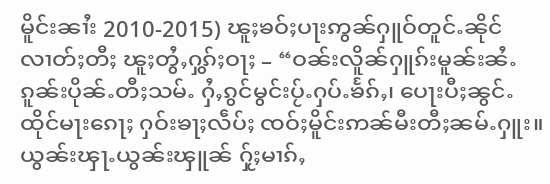မိူင်းၼၢႆး 2010-2015) ၽူႈၶဝ်ႈပႃးဢွၼ်ႁူဝ်တူင်ႉၼိုင် လၢတ်ႈတီႈ ၽူႈတွႆႇႁွၵ်ႈဝႃႈ – “ဝၼ်းလိူၼ်ႁူၵ်းမူၼ်းၼႆႉ ၵူၼ်းပိုၼ်ႉတီႈသမ်ႉ ႁႆႇၵွင်မွင်းပႂ်ႉႁပ်ႉၶႅၵ်ႇ၊ ပေႃးပီႈၼွင်ႉ ထိုင်မႃးၵေႃႈ ႁဝ်းၶႃႈလဵပ်ႈ ၸဝ်ႈမိူင်းဢၼ်မီးတီႈၼမ်ႉႁူး။ ယွၼ်းၾႃႉယွၼ်းၾူၼ် ႁႂ်ႈမၢၵ်ႇ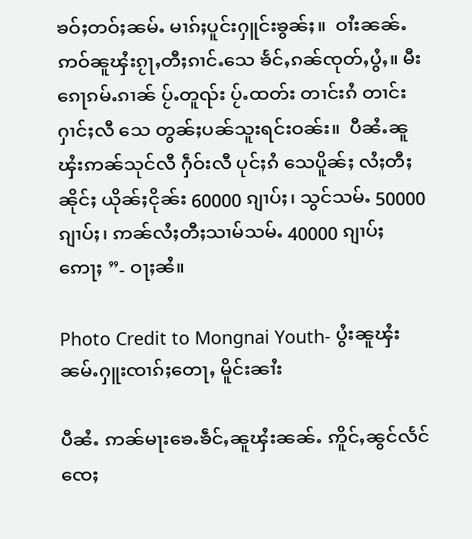ၶဝ်ႈတဝ်ႈၼမ်ႉ မၢၵ်ႈပူင်းႁူင်းၶွၼ်ႈ။  ဝၢႆးၼၼ်ႉ ဢဝ်ၼူၾႆးၵႂႃႇတီႈၵၢင်ႉသေ ၶႅင်ႇၵၼ်ၸုတ်ႇပွႆႇ။ မီးၵေႃၵမ်ႉၵၢၼ် ပႂ်ႉတူၺ်း ပႂ်ႉထတ်း တၢင်းၵႆ တၢင်းႁၢင်ႈလီ သေ တွၼ်ႈပၼ်သူးရင်းဝၼ်း။  ပီၼႆႉၼူၾႆးဢၼ်သုင်လီ ႁဵဝ်းလီ ပုင်ႈၵႆ သေပိူၼ်ႈ လႆႈတီႈၼိုင်ႈ ယိုၼ်ႈငိုၼ်း 60000 ၵျၢပ်ႈ၊ သွင်သမ်ႉ 50000 ၵျၢပ်ႈ၊ ဢၼ်လႆႈတီႈသၢမ်သမ်ႉ 40000 ၵျၢပ်ႈ ဢေႃႈ ”- ဝႃႈၼႆ။

Photo Credit to Mongnai Youth- ပွႆးၼူၾႆး ၼမ်ႉႁူးၸၢၵ်ႈတေႃႇ မိူင်းၼၢႆး

ပီၼႆႉ ဢၼ်မႃးၶေႉၶဵင်ႇၼူၾႆးၼၼ်ႉ ဢိူင်ႇၼွင်လႅင် ၸေႈ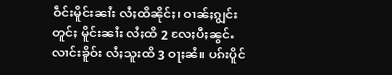ဝဵင်းမိူင်းၼၢႆး လႆႈထိၼိုင်ႈ၊ ဝၢၼ်ႈၵျွင်းတူင်ႈ မိူင်းၼၢႆး လႆႈထိ 2 လႄႈပီႈၼွင်ႉလၢင်းၶိူဝ်း လႆႈသူးထိ 3 ဝႃႈၼႆ။ ပၵ်းပိူင်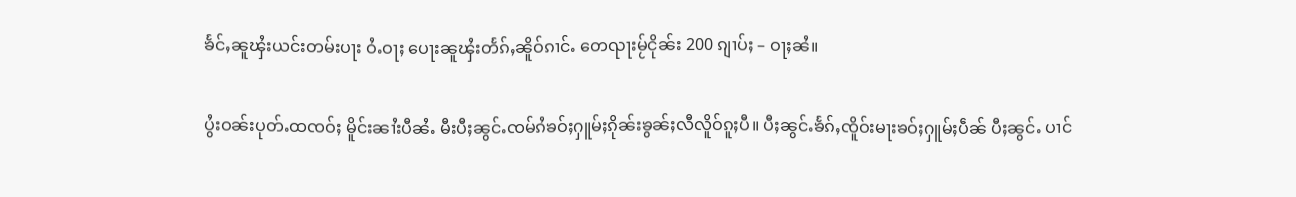ၶႅင်ႇၼူၾႆးယင်းတမ်းပႃး ဝႆႉဝႃႈ ပေႃးၼူၾႆးတႅၵ်ႇၼိူဝ်ၵၢင်ႉ တေၺႃးမႂ်ငိုၼ်း 200 ၵျၢပ်ႈ – ဝႃႈၼႆ။

ပွႆးဝၼ်းပုတ်ႉထၸဝ်ႈ မိူင်းၼၢႆးပီၼႆႉ မီးပီႈၼွင်ႉၸမ်ၵႆၶဝ်ႈႁူမ်ႈၵိုၼ်းၶွၼ်ႈလီလိူဝ်ၵူႈပီ။ ပီႈၼွင်ႉၶႅၵ်ႇၸိူဝ်းမႃးၶဝ်ႈႁူမ်ႈပဵၼ် ပီႈၼွင်ႉ ပၢင်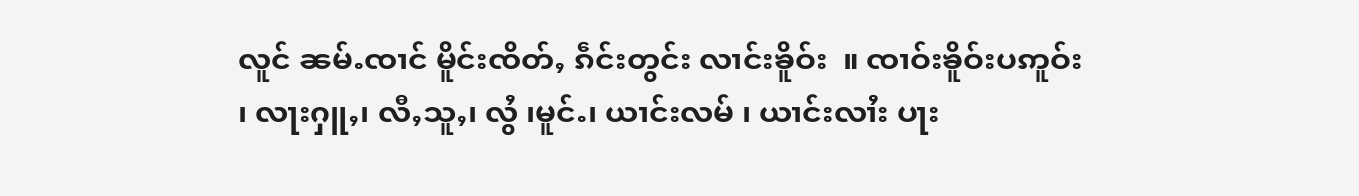လူင် ၼမ်ႉၸၢင် မိူင်းၸိတ်ႇ ၵဵင်းတွင်း လၢင်းၶိူဝ်း  ။ ၸၢဝ်းၶိူဝ်းပဢူဝ်း ၊ လႃးႁူႇ၊ လီႇသူႇ၊ လွႆ ၊မူင်ႉ၊ ယၢင်းလမ် ၊ ယၢင်းလၢႆး ပႃး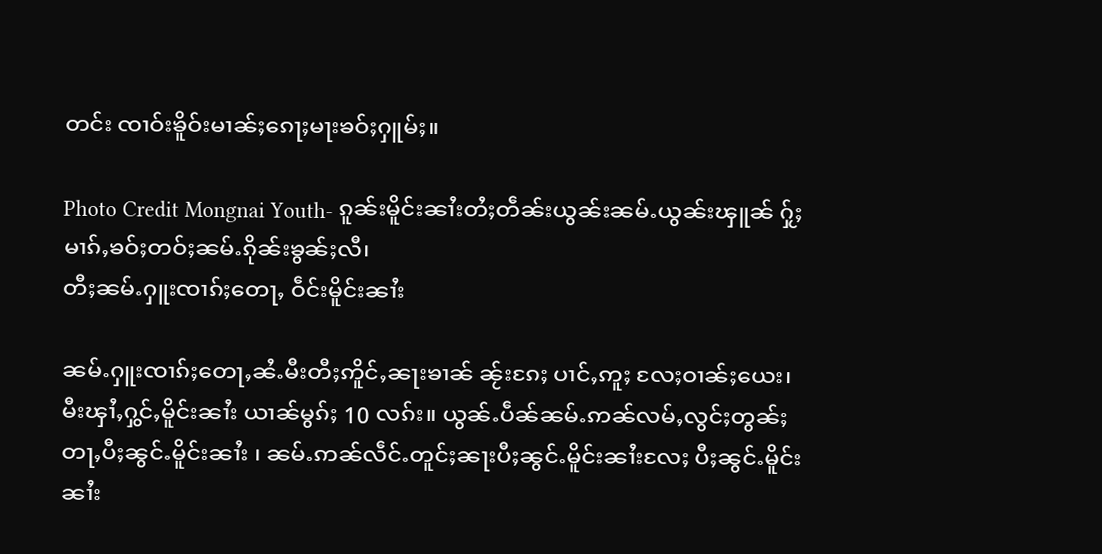တင်း ၸၢဝ်းၶိူဝ်းမၢၼ်ႈၵေႃႈမႃးၶဝ်ႈႁူမ်ႈ။

Photo Credit Mongnai Youth- ၵူၼ်းမိူင်းၼၢႆးတႆႈတဵၼ်းယွၼ်းၼမ်ႉယွၼ်းၾူၼ် ႁႂ်ႈမၢၵ်ႇၶဝ်ႈတဝ်ႈၼမ်ႉၵိုၼ်းၶွၼ်ႈလီ၊
တီႈၼမ်ႉႁူးၸၢၵ်ႈတေႃႇ ဝဵင်းမိူင်းၼၢႆး

ၼမ်ႉႁူးၸၢၵ်ႈတေႃႇၼႆႉမီးတီႈဢိူင်ႇၼႃးၶၢၼ် ၼႂ်းၵႄႈ ပၢင်ႇဢူႈ လႄႈဝၢၼ်ႈယေး၊ မီးၾၢႆႇႁွင်ႇမိူင်းၼၢႆး ယၢၼ်မွၵ်ႈ 10 လၵ်း။ ယွၼ်ႉပဵၼ်ၼမ်ႉဢၼ်လမ်ႇလွင်ႈတွၼ်ႈတႃႇပီႈၼွင်ႉမိူင်းၼၢႆး ၊ ၼမ်ႉဢၼ်လဵင်ႉတူင်ႈၼႃးပီႈၼွင်ႉမိူင်းၼၢႆးလႄႈ ပီႈၼွင်ႉမိူင်းၼၢႆး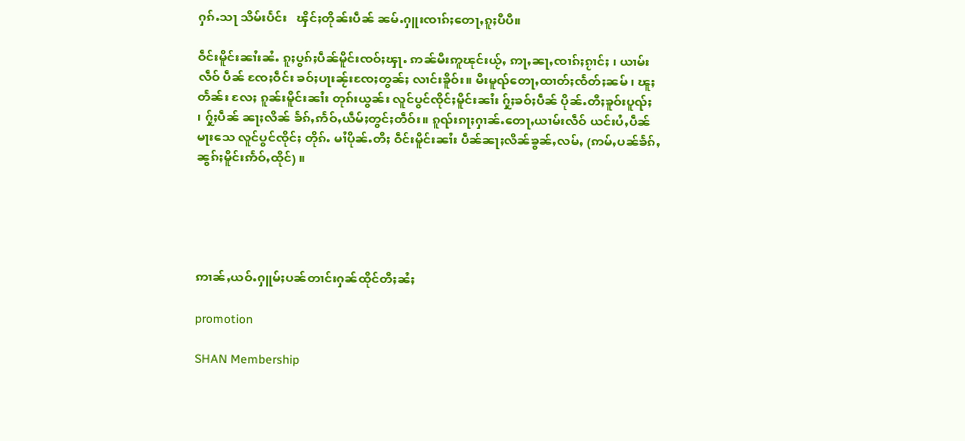ႁၵ်ႉသႃ သိမ်းပႅင်း   ၾိင်ႈတိုၼ်းပဵၼ် ၼမ်ႉႁူးၸၢၵ်ႈတေႃႇၵူႈပီပီ။

ဝဵင်းမိူင်းၼၢႆးၼႆႉ ၵူႈပွၵ်ႈပဵၼ်မိူင်းၸဝ်ႈၾႃႉ ဢၼ်မီးဢူၽုင်းယႂ်ႇ ဢႃႇၼႃႇၸၢၵ်ႈၵႂၢင်ႈ ၊ ယၢမ်းလဵဝ် ပဵၼ် ၸႄႈဝဵင်း ၶဝ်ႈပႃးၼႂ်းၸႄႈတွၼ်ႈ လၢင်းၶိူဝ်း။ မီးမူၺ်တေႃႇထၢတ်ႈၸႅတ်ႈၼမ် ၊ ၽူႈတႅၼ်း လႄႈ ၵူၼ်းမိူင်းၼၢႆး တုၵ်းယွၼ်း လူင်ပွင်ၸိုင်ႈမိူင်းၼၢႆး ႁႂ်ႈၶဝ်ႈပဵၼ် ပိုၼ်ႉတီႈၶူဝ်းပူၺ်ႈ ၊ ႁႂ်ႈပဵၼ် ၼႃႈလိၼ် ၶႅၵ်ႇဢႅဝ်ႇယဵမ်ႈတွင်ႈတဵဝ်း။ ၵူၺ်းၵႃႈႁၢၼ်ႉတေႃႇယၢမ်းလဵဝ် ယင်းပႆႇပဵၼ် မႃးသေ လူင်ပွင်ၸိုင်ႈ တိုၵ်ႉ မၢႆပိုၼ်ႉတီႈ ဝဵင်းမိူင်းၼၢႆး ပဵၼ်ၼႃႈလိၼ်ၶွၼ်ႇလမ်ႇ (ဢမ်ႇပၼ်ၶႅၵ်ႇၼွၵ်ႈမိူင်းဢႅဝ်ႇထိုင်) ။





ဢၢၼ်ႇယဝ်ႉႁူမ်ႈပၼ်တၢင်းႁၼ်ထိုင်တီႈၼႆႈ

promotion

SHAN Membership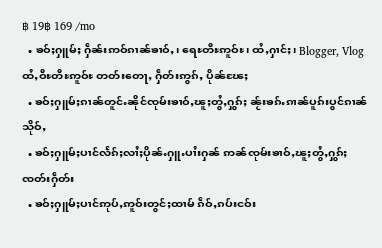฿ 19฿ 169 /mo
  • ၶဝ်ႈႁူမ်ႈ ႁဵၼ်းဢဝ်ၵၢၼ်ၶၢဝ်ႇ၊ ရေႊတီႊဢူဝ်ႊ၊ ထႆႇႁၢင်ႈ၊ Blogger, Vlog ထႆႇဝီႊတီႊဢူဝ်ႊ တတ်းတေႃႇ ႁဵတ်းဢွၵ်ႇ ပိုၼ်ၽႄႈ
  • ၶဝ်ႈႁူမ်ႈၵၢၼ်တူင်ႉၼိုင်ၸုမ်းၶၢဝ်ႇၽူႈတွႆႇႁွၵ်ႈ ၼႂ်းၶၵ်ႉၵၢၼ်ပူၵ်းပွင်ၵၢၼ်သိုဝ်ႇ
  • ၶဝ်ႈႁူမ်ႈပၢင်လႅၵ်ႈလၢႆႈပိုၼ်ႉႁူႉပၢႆးႁၼ် ဢၼ်ၸုမ်းၶၢဝ်ႇၽူႈတွႆႇႁွၵ်ႈၸတ်းႁဵတ်း
  • ၶဝ်ႈႁူမ်ႈပၢင်ဢုပ်ႇဢူဝ်းတွင်ႈထၢမ် ၵဵဝ်ႇၵပ်းငဝ်း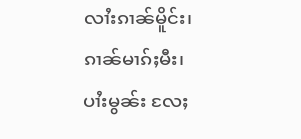လၢႆးၵၢၼ်မိူင်း၊ ၵၢၼ်မၢၵ်ႈမီး၊ ပၢႆးမွၼ်း လႄႈ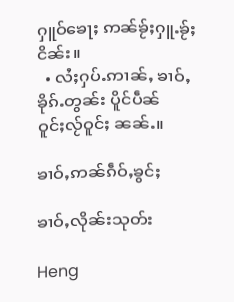ႁူဝ်ၶေႃႈ ဢၼ်ၶႂ်ႈႁူႉၶႂ်ႈငိၼ်း။
  • လႆႈႁပ်ႉဢၢၼ်ႇ ၶၢဝ်ႇၶိုၵ်ႉတွၼ်း ပိူင်ပဵၼ်ဝူင်ႈလႂ်ဝူင်ႈ ၼၼ်ႉ။

ၶၢဝ်ႇဢၼ်ၵဵဝ်ႇၶွင်ႈ

ၶၢဝ်ႇလိုၼ်းသုတ်း

Heng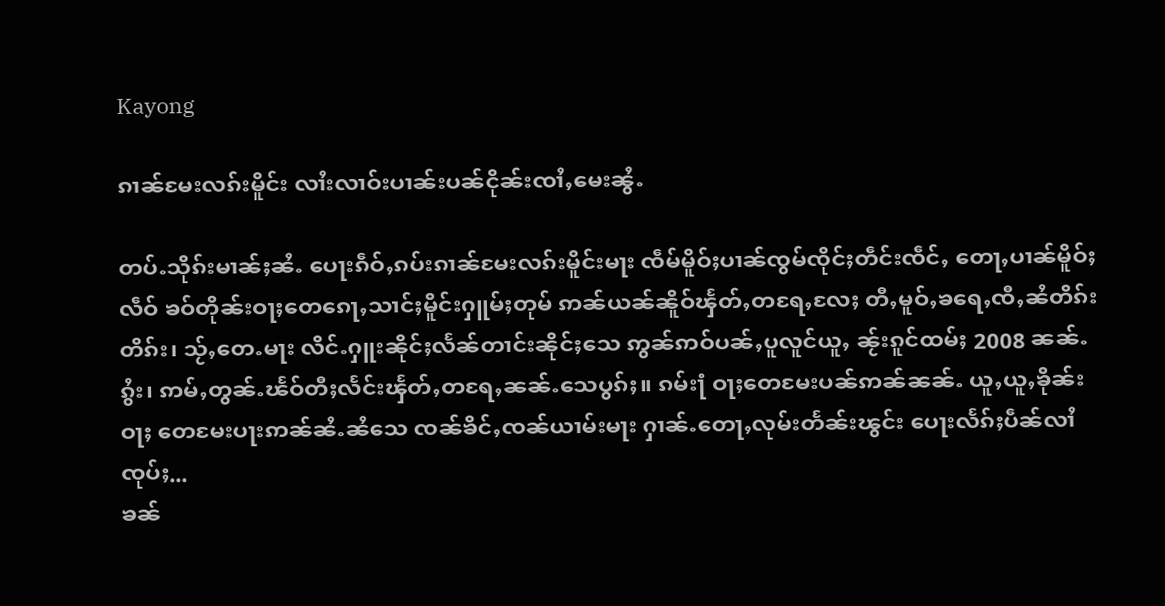Kayong

ၵၢၼ်မႄးလၵ်းမိူင်း လၢႆးလၢဝ်းပၢၼ်းပၼ်ငိုၼ်းၸၢႆႇမေးၼွႆႉ

တပ်ႉသိုၵ်းမၢၼ်ႈၼႆႉ ပေႃးၵဵဝ်ႇၵပ်းၵၢၼ်မႄးလၵ်းမိူင်းမႃး ၸဵမ်မိူဝ်ႈပၢၼ်ၸွမ်ၸိုင်ႈတဵင်းၸဵင်ႇ တေႃႇပၢၼ်မိူဝ်ႈလဵဝ် ၶဝ်တိုၼ်းဝႃႈတေၵေႃႇသၢင်ႈမိူင်းႁူမ်ႈတုမ် ဢၼ်ယၼ်ၼိူဝ်ၾႅတ်ႇတရႄႇလႄႈ တီႇမူဝ်ႇၶရေႇၸီႇၼႆတိၵ်း တိၵ်း၊ သႂ်ႇတေႉမႃး လိင်ႉႁူးၼိုင်ႈလႅၼ်တၢင်းၼိုင်ႈသေ ဢွၼ်ဢဝ်ပၼ်ႇပူလူင်ယူႇ ၼႂ်းၵူင်ထမ်ႈ 2008 ၼၼ်ႉ ၵွႆး၊ ဢမ်ႇတွၼ်ႉၽႅဝ်တီႈလႅင်းၾႅတ်ႇတရႄႇၼၼ်ႉသေပွၵ်ႈ။ ၵမ်း႞ ဝႃႈတေမႄးပၼ်ဢၼ်ၼၼ်ႉ ယူႇယူႇၶိုၼ်းဝႃႈ တေမႄးပႃးဢၼ်ၼႆႉၼႆသေ ၸၼ်ၶိင်ႇၸၼ်ယၢမ်းမႃး ႁၢၼ်ႉတေႃႇလုမ်းတႅၼ်းၽွင်း ပေႃးလႅၵ်ႈပဵၼ်လၢႆ ၸုပ်ႈ...
ၶၼ်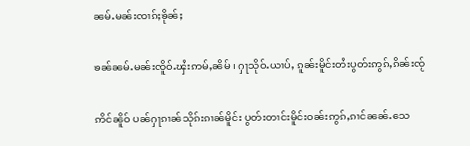ၼမ်ႉမၼ်းၸၢၵ်ႈၶိုၼ်ႈ

ၶၼ်ၼမ်ႉမၼ်းၸိူဝ်ႉၾႆးဢမ်ႇၼိမ် ၊ ႁႃသိုဝ်ႉယၢပ်ႇ ၵူၼ်းမိူင်းတႆးပွတ်းဢွၵ်ႇၵိၼ်းၸႂ်

ဢိင်ၼိူဝ် ပၼ်ႁႃၵၢၼ်သိုၵ်းၵၢၼ်မိူင်း ပွတ်းတၢင်းမိူင်းဝၼ်းဢွၵ်ႇၵၢင်ၼၼ်ႉသေ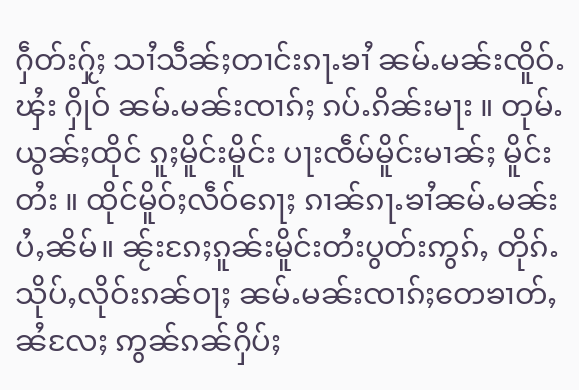ႁဵတ်းႁႂ်ႈ သၢႆသဵၼ်ႈတၢင်းၵႃႉၶၢႆ ၼမ်ႉမၼ်းၸိူဝ်ႉၾႆး ႁိုဝ် ၼမ်ႉမၼ်းၸၢၵ်ႈ ၵပ်ႉၵိၼ်းမႃး ။ တုမ်ႉယွၼ်ႈထိုင် ၵူႈမိူင်းမိူင်း ပႃးၸဵမ်မိူင်းမၢၼ်ႈ မိူင်းတႆး ။ ထိုင်မိူဝ်ႈလဵဝ်ၵေႃႈ ၵၢၼ်ၵႃႉၶၢႆၼမ်ႉမၼ်း ပႆႇၼိမ်။ ၼႂ်းၵႄႈၵူၼ်းမိူင်းတႆးပွတ်းဢွၵ်ႇ တိုၵ်ႉသိုပ်ႇလိုဝ်းၵၼ်ဝႃႈ ၼမ်ႉမၼ်းၸၢၵ်ႈတေၶၢတ်ႇၼႆလႄႈ ဢွၼ်ၵၼ်ႁိပ်ႈ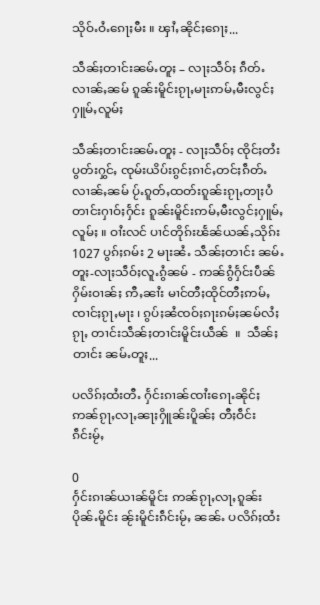သိုဝ်ႉဝႆႉၵေႃႈမီး ။ ၾၢႆႇၼိုင်ႈၵေႃႈ...

သဵၼ်ႈတၢင်းၼမ်ႉတူႈ – လႃႈသဵဝ်ႈ ၵဵတ်ႉလၢၼ်ႇၼမ် ၵူၼ်းမိူင်းၵႂႃႇမႃးဢမ်ႇမီးလွင်ႈႁူမ်ႇလူမ်ႈ

သဵၼ်ႈတၢင်းၼမ်ႉတူႈ - လႃႈသဵဝ်ႈ ၸိုင်ႈတႆးပွတ်းႁွင်ႇ ၸုမ်းယိပ်းၵွင်ႈၵၢင်ႇတင်ႈၵဵတ်ႉလၢၼ်ႇၼမ် ပႂ်ႉၵူတ်ႇထတ်းၵူၼ်းၵႂႃႇတႃႈပႆတၢင်းႁၢဝ်ႈႁႅင်း ၵူၼ်းမိူင်းဢမ်ႇမီးလွင်ႈႁူမ်ႇလူမ်ႈ ။ ဝၢႆးလင် ပၢင်တိုၵ်းၽႅၼ်ယၼ်ႇသိုၵ်း 1027 ပွၵ်ႈၵမ်း 2 မႃးၼႆႉ သဵၼ်ႈတၢင်း ၼမ်ႉတူႈ-လႃႈသဵဝ်ႈလူႉၵွႆၼမ် - ဢၼ်ၵွႆႁႅင်းပဵၼ်ႁိမ်းဝၢၼ်ႈ ဢီႇၼၢႆး မၢင်တီႈထိုင်တီႈဢမ်ႇၸၢင်ႈၵႂႃႇမႃး ၊ ၵွပ်ႈၼႆၸဝ်ႈၵႃးၵမ်ႈၼမ်လႆႈၵႂႃႇ တၢင်းသဵၼ်ႈတၢင်းမိူင်းယဵၼ်  ။  သဵၼ်ႈတၢင်း ၼမ်ႉတူႈ...

ပလိၵ်ႈထႆးတီႉ ႁႅင်းၵၢၼ်ၸၢႆးၵေႃႉၼိုင်ႈ ဢၼ်ၵႂႃႇလႃႇၼႃႈႁိူၼ်းပိူၼ်ႈ တီႈဝဵင်းၵဵင်းမႂ်ႇ

0
ႁႅင်းၵၢၼ်ယၢၼ်မိူင်း ဢၼ်ၵႂႃႇလႃႇၵူၼ်းပိုၼ်ႉမိူင်း ၼႂ်းမိူင်းၵဵင်းမႂ်ႇ ၼၼ်ႉ ပလိၵ်ႈထႆး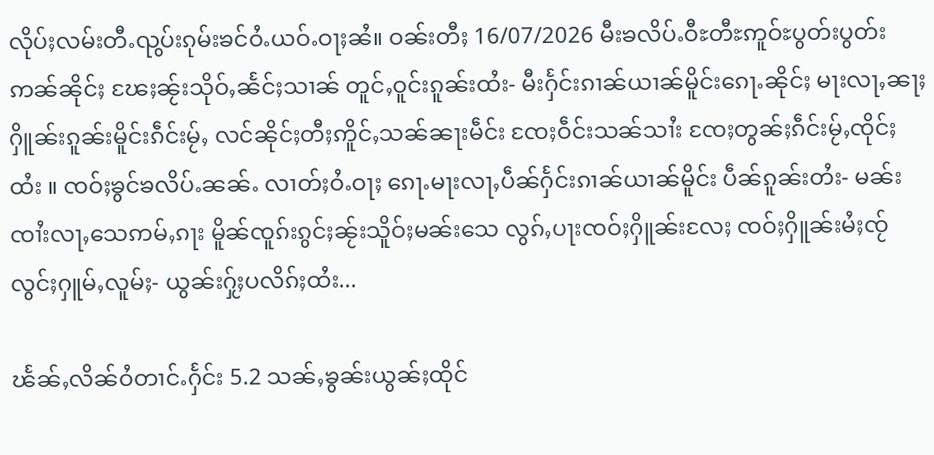လိုပ်ႈလမ်းတီႉၺွပ်းၵုမ်းၶင်ဝႆႉယဝ်ႉဝႃႈၼႆ။ ဝၼ်းတီႈ 16/07/2026 မီးၶလိပ်ႉဝီႊတီႊဢူဝ်ႊပွတ်းပွတ်းဢၼ်ၼိုင်ႈ ၽႄႈၼႂ်းသိုဝ်ႇၼႅင်ႈသၢၼ် တူင်ႇဝူင်းၵူၼ်းထႆး- မီးႁႅင်းၵၢၼ်ယၢၼ်မိူင်းၵေႃႉၼိုင်ႈ မႃးလႃႇၼႃႈႁိူၼ်းၵူၼ်းမိူင်းၵဵင်းမႂ်ႇ လင်ၼိုင်ႈတီႈဢိူင်ႇသၼ်ၼႃးမဵင်း ၸႄႈဝဵင်းသၼ်သၢႆး ၸႄႈတွၼ်ႈၵဵင်းမႂ်ႇၸိုင်ႈထႆး ။ ၸဝ်ႈၶွင်ၶလိပ်ႉၼၼ်ႉ လၢတ်ႈဝႆႉဝႃႈ ၵေႃႉမႃးလႃႇပဵၼ်ႁႅင်းၵၢၼ်ယၢၼ်မိူင်း ပဵၼ်ၵူၼ်းတႆး- မၼ်းၸၢႆးလႃႇသေဢမ်ႇၵႃး မိူၼ်ၸူၵ်းၵွင်ႈၼႂ်းသိူဝ်ႈမၼ်းသေ လွၵ်ႇပႃးၸဝ်ႈႁိူၼ်းလႄႈ ၸဝ်ႈႁိူၼ်းမႆႈၸႂ်လွင်ႈႁူမ်ႇလူမ်ႈ- ယွၼ်းႁႂ်ႈပလိၵ်ႈထႆး...

ၽႅၼ်ႇလိၼ်ဝႆတၢင်ႉႁႅင်း 5.2 သၼ်ႇၶွၼ်းယွၼ်ႈထိုင်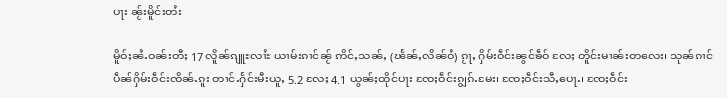ပႃး ၼႂ်းမိူင်းတႆး

မိူဝ်ႈၼႆႉဝၼ်းတီႈ 17 လိူၼ်ၵျူႊလၢႆႊ ယၢမ်းၵၢင်ၼႂ် ဢိင်ႇသၼ်ႇ (ၽႅၼ်ႇလိၼ်ဝႆ) ၵႂႃႇ ႁိမ်းဝဵင်းၼွင်ၶဵဝ် လႄႈ တိူင်းမၢၼ်းတလေး၊ သုၼ်ၵၢင်ပဵၼ်ႁိမ်းဝဵင်းၸိၼ်ႉၵူး တၢင်ႉႁႅင်းမီးယူႇ 5.2 လႄႈ 4.1 ယွၼ်ႈထိုင်ပႃး ၸႄႈဝဵင်းၵျွၵ်ႉမႄး၊ ၸႄႈဝဵင်းသီႇပေႃႉ၊ ၸႄႈဝဵင်း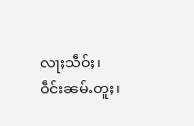လႃႈသဵဝ်ႈ၊ ဝဵင်းၼမ်ႉတူႈ၊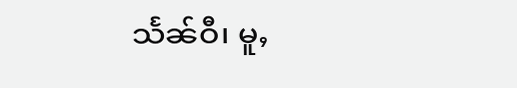သႅၼ်ဝီ၊ မူႇ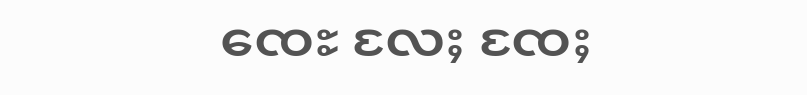ၸေႊ လႄႈ ၸႄႈ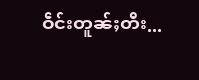ဝဵင်းတူၼ်ႈတီး...